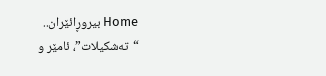Home بیروڕائێران.. “تەشکیلات”، ئامێر و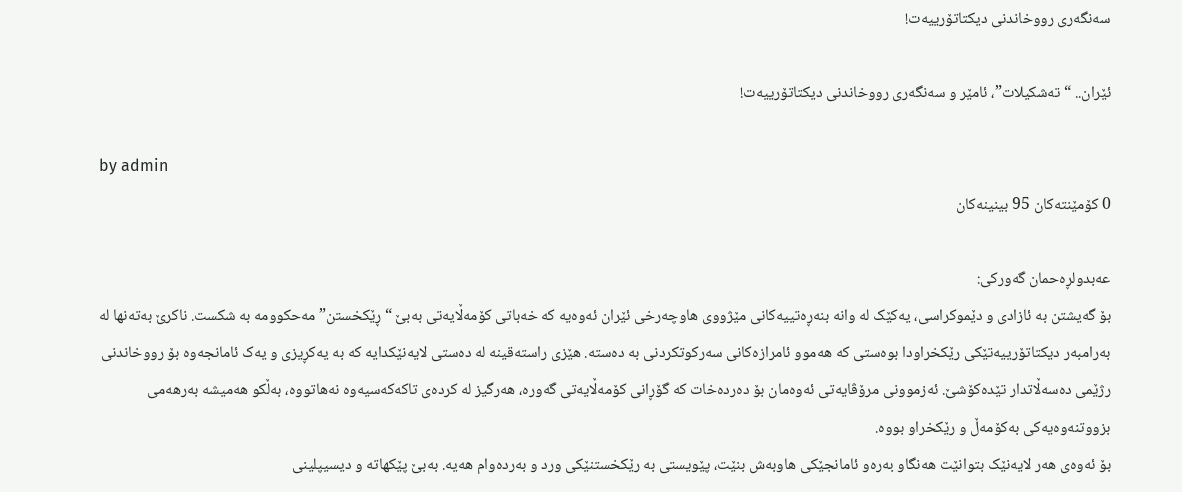سەنگەری رووخاندنی دیکتاتۆرییەت!

ئێران.. “تەشکیلات”، ئامێر و سەنگەری رووخاندنی دیکتاتۆرییەت!

by admin
0 کۆمێنتەکان 95 بینینەکان

عەبدولڕەحمان گەورکی:
بۆ گەیشتن بە ئازادی و دێموکراسی، یەکێک لە وانە بنەڕەتییەکانی مێژووی هاوچەرخی ئێران ئەوەیە کە خەباتی کۆمەڵایەتی بەبێ “ڕێکخستن” مەحکوومە بە شکست. ناکرێ بەتەنها لە بەرامبەر دیکتاتۆرییەتێکی رێکخراودا بوەستی کە هەموو ئامرازەکانی سەرکوتکردنی بە دەستە. هێزی راستەقینە لە دەستی لایەنێکدایە کە بە یەکڕیزی و یەک ئامانجەوە بۆ رووخاندنی رژێمی دەسەڵاتدار تێدەکۆشێ. ئەزموونی مرۆڤایەتی ئەوەمان بۆ دەردەخات کە گۆڕانی کۆمەڵایەتی گەورە، هەرگیز لە کردەی تاکەکەسیەوە نەهاتووە، بەڵکو هەمیشە بەرهەمی بزووتنەوەیەکی بەکۆمەڵ و رێکخراو بووە.
بۆ ئەوەی هەر لایەنێک بتوانێت هەنگاو بەرەو ئامانجێکی هاوبەش بنێت، پێویستی بە رێکخستنێکی ورد و بەردەوام هەیە. بەبێ پێکهاتە و دیسیپلینی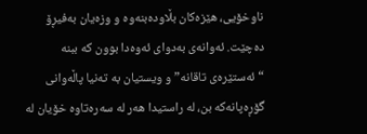ناوخۆیی، هێزەکان بڵاودەبنەوە و وزەیان بەفیڕۆ دەچێت. ئەوانەی بەدوای ئەوەدا بوون کە ببنە “ئەستێرەی تاقانە” و ویستیان بە تەنیا پاڵەوانی گۆڕەپانەکە بن، لە راستیدا هەر لە سەرەتاوە خۆیان لە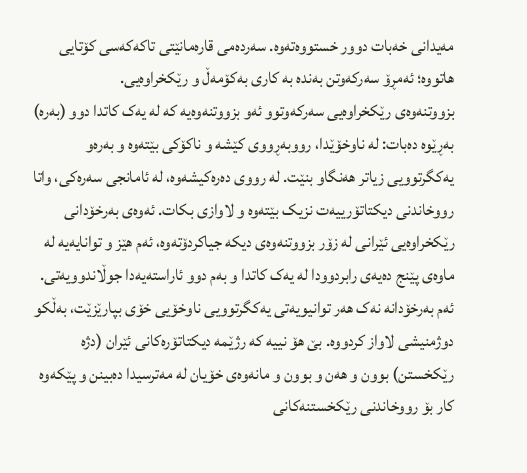مەیدانی خەبات دوور خستووەتەوە. سەردەمی قارەمانێتی تاکەکەسی کۆتایی هاتووە؛ ئەمڕۆ سەرکەوتن بەندە بە کاری بەکۆمەڵ و رێکخراوەیی.
بزووتنەوەی رێکخراوەیی سەرکەوتوو ئەو بزووتنەوەیە کە لە یەک کاتدا دوو (بەرە) بەڕێوە دەبات: لە ناوخۆێدا، رووبەڕووی کێشە و ناکۆکی بێتەوە و بەرەو یەکگرتوویی زیاتر هەنگاو بنێت. لە رووی دەرەکیشەوە، لە ئامانجی سەرەکی، واتا رووخاندنی دیکتاتۆرییەت نزیک بێتەوە و لاوازی بکات. ئەوەی بەرخۆدانی رێکخراوەیی ئێرانی لە زۆر بزووتنەوەی دیکە جیاکردۆتەوە، ئەم هێز و توانایەیە لە ماوەی پێنج دەیەی رابردوودا لە یەک کاتدا و بەم دوو ئاراستەیەدا جوڵاندوویەتی. ئەم بەرخۆدانە نەک هەر توانیویەتی یەکگرتوویی ناوخۆیی خۆی بپارێزێت، بەڵکو دوژمنیشی لاواز کردووە. بێ هۆ نییە کە رژێمە دیکتاتۆرەکانی ئێران (دژە رێکخستن) بوون و هەن و بوون و مانەوەی خۆیان لە مەترسیدا دەبینن و پێکەوە کار بۆ رووخاندنی رێکخستنەکانی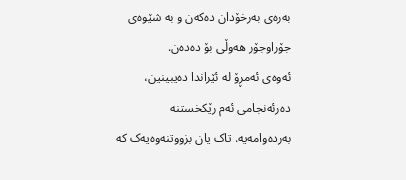بەرەی بەرخۆدان دەکەن و بە شێوەی جۆراوجۆر هەوڵی بۆ دەدەن.
ئەوەی ئەمڕۆ لە ئێراندا دەیبینین، دەرئەنجامی ئەم رێکخستنە بەردەوامەیە. تاک یان بزووتنەوەیەک کە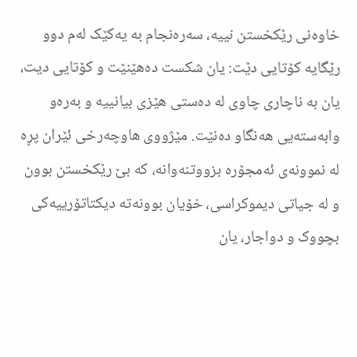خاوەنی رێکخستن نییە، سەرەنجام بە یەکێک لەم دوو رێگایە کۆتایی دێت: یان شکست دەهێنێت و کۆتایی دیت، یان بە ناچاری چاوی لە دەستی هێزی بیانییە و بەرەو وابەستەیی هەنگاو دەنێت. مێژووی هاوچەرخی ئێران پڕە لە نموونەی ئەمجۆرە بزووتنەوانە، کە بێ رێکخستن بوون و لە جیاتی دیموکراسی، خۆیان بوونەتە دیکتاتۆرییەکی بچووک و دواجار، یان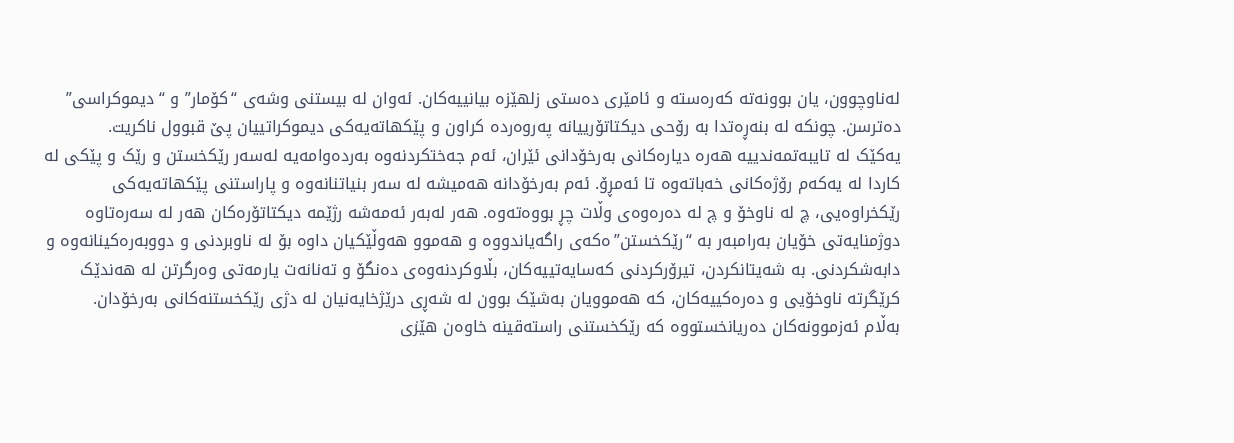لەناوچوون، یان بوونەتە کەرەستە و ئامێری دەستی زلهێزە بیانییەکان. ئەوان لە بیستنی وشەی “کۆمار” و “دیموکراسی” دەترسن. چونکە لە بنەڕەتدا بە رۆحی دیکتاتۆرییانە پەروەردە کراون و پێکهاتەیەکی دیموکراتییان پێ قبوول ناکریت.
یەکێک لە تایبەتمەندییە هەرە دیارەکانی بەرخۆدانی ئێران، ئەم جەختکردنەوە بەردەوامەیە لەسەر رێکخستن و رێک و پێکی لە کاردا لە یەکەم رۆژەکانی خەباتەوە تا ئەمڕۆ. ئەم بەرخۆدانە هەمیشە لە سەر بنیاتنانەوە و پاراستنی پێکهاتەیەکی رێکخراوەیی، چ لە ناوخۆ و چ لە دەرەوەی وڵات چڕ بووەتەوە. هەر لەبەر ئەمەشە رژێمە دیکتاتۆرەکان هەر لە سەرەتاوە دوژمنایەتی خۆیان بەرامبەر بە “رێکخستن”ەکەی راگەیاندووە و هەموو هەوڵێکیان داوە بۆ لە ناوبردنی و دووبەرەکینانەوە و دابەشکردنی. بە شەیتانکردن، تیرۆرکردنی کەسایەتییەکان، بڵاوکردنەوەی دەنگۆ و تەنانەت یارمەتی وەرگرتن لە هەندێک کرێگرتە ناوخۆیی و دەرەکییەکان، کە هەموویان بەشێک بوون لە شەڕی درێژخایەنیان لە دژی رێکخستنەکانی بەرخۆدان.
بەڵام ئەزموونەکان دەریانخستووە کە رێکخستنی راستەقینە خاوەن هێزی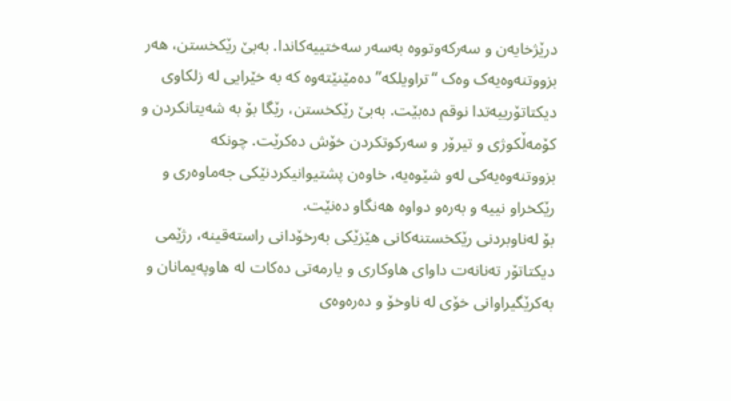درێژخایەن و سەرکەوتووە بەسەر سەختییەکاندا. بەبێ رێکخستن، هەر بزووتنەوەیەک وەک “تراویلکە” دەمێنێتەوە کە بە خێرایی لە زلکاوی دیکتاتۆرییەتدا نوقم دەبێت. بەبێ رێکخستن، رێگا بۆ بە شەیتانکردن و کۆمەڵکوژی و تیرۆر و سەرکوتکردن خۆش دەکرێت. چونکە بزووتنەوەیەکی لەو شێوەیە، خاوەن پشتیوانیکردنێکی جەماوەری و رێکخراو نییە و بەرەو دواوە هەنگاو دەنێت.
بۆ لەناوبردنی رێکخستنەکانی هێزێکی بەرخۆدانی راستەقینە، رژێمی دیکتاتۆر تەنانەت داوای هاوکاری و یارمەتی دەکات لە هاوپەیمانان و بەکرێگیراوانی خۆی لە ناوخۆ و دەرەوەی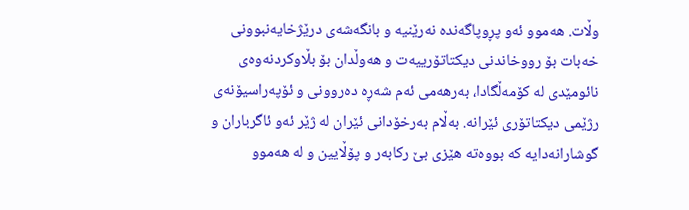وڵات. هەموو ئەو پڕوپاگەندە نەرێنیە و بانگەشەی درێژخایەنبوونی خەبات بۆ رووخاندنی دیکتاتۆرییەت و هەوڵدان بۆ بڵاوکردنەوەی نائومێدی لە کۆمەڵگادا، بەرهەمی ئەم شەڕە دەروونی و ئۆپەراسیۆنەی رژێمی دیکتاتۆری ئێرانە. بەڵام بەرخۆدانی ئێران لە ژێر ئەو ئاگرباران و گوشارانەدایە کە بووەتە هێزی بێ رکابەر و پۆڵایین و لە هەموو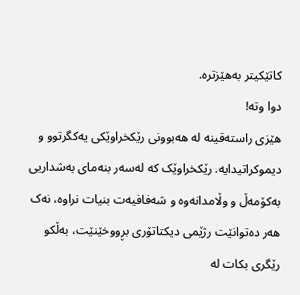کاتێکیتر بەهێزترە.
دوا وتە!
هێزی راستەقینە لە هەبوونی رێکخراوێکی یەکگرتوو و دیموکراتیدایە. رێکخراوێک کە لەسەر بنەمای بەشداریی بەکۆمەڵ و وڵامدانەوە و شەفافیەت بنیات نراوە، نەک هەر دەتوانێت رژێمی دیکتاتۆری بڕووخێنێت، بەڵکو رێگری بکات لە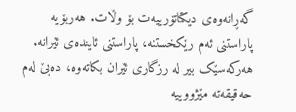گەڕانەوەی دیکتاتۆرییەت بۆ وڵات. هەربۆیە پاراستنی ئەم رێکخستنە، پاراستنی ئایندەی ئێرانە. هەرکەسێک بیر لە رزگاری ئێران بکاتەوە، دەبێ لەم حەقیقەتە مێژووییە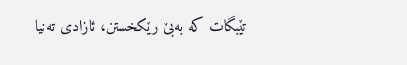تێبگات کە بەبێ رێکخستن، ئازادی تەنیا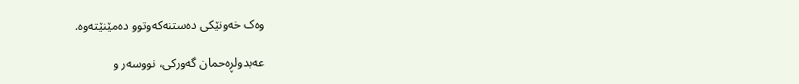وەک خەونێکی دەستنەکەوتوو دەمێنێتەوە.

عەبدولڕەحمان گەورکی، نووسەر و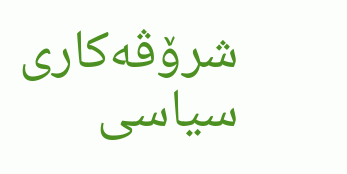شرۆڤەکاری سیاسی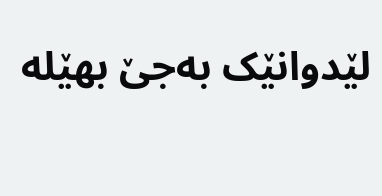لێدوانێک بەجێ بهێلە